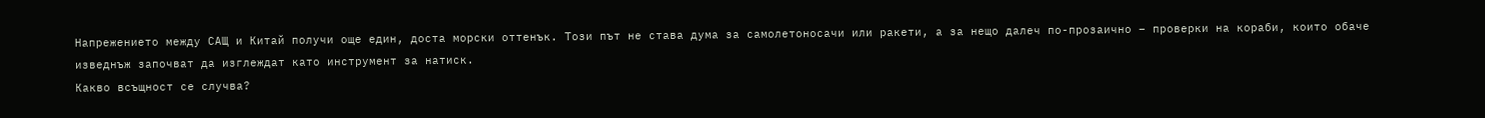Напрежението между САЩ и Китай получи още един, доста морски оттенък. Този път не става дума за самолетоносачи или ракети, а за нещо далеч по-прозаично – проверки на кораби, които обаче изведнъж започват да изглеждат като инструмент за натиск.
Какво всъщност се случва?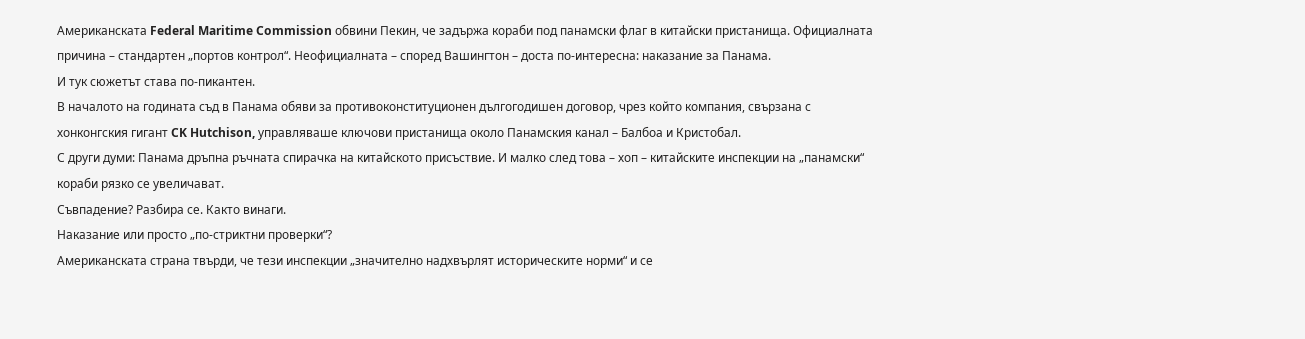Американската Federal Maritime Commission обвини Пекин, че задържа кораби под панамски флаг в китайски пристанища. Официалната причина – стандартен „портов контрол“. Неофициалната – според Вашингтон – доста по-интересна: наказание за Панама.
И тук сюжетът става по-пикантен.
В началото на годината съд в Панама обяви за противоконституционен дългогодишен договор, чрез който компания, свързана с хонконгския гигант CK Hutchison, управляваше ключови пристанища около Панамския канал – Балбоа и Кристобал.
С други думи: Панама дръпна ръчната спирачка на китайското присъствие. И малко след това – хоп – китайските инспекции на „панамски“ кораби рязко се увеличават.
Съвпадение? Разбира се. Както винаги.
Наказание или просто „по-стриктни проверки“?
Американската страна твърди, че тези инспекции „значително надхвърлят историческите норми“ и се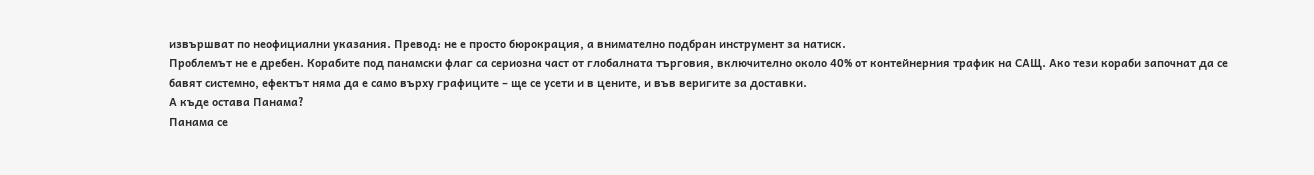извършват по неофициални указания. Превод: не е просто бюрокрация, а внимателно подбран инструмент за натиск.
Проблемът не е дребен. Корабите под панамски флаг са сериозна част от глобалната търговия, включително около 40% от контейнерния трафик на САЩ. Ако тези кораби започнат да се бавят системно, ефектът няма да е само върху графиците – ще се усети и в цените, и във веригите за доставки.
А къде остава Панама?
Панама се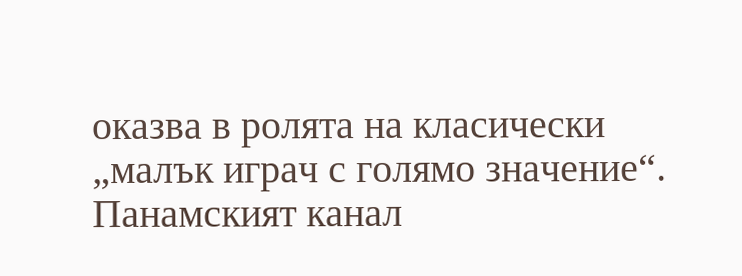оказва в ролята на класически „малък играч с голямо значение“. Панамският канал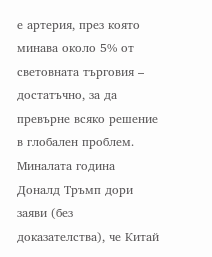е артерия, през която минава около 5% от световната търговия – достатъчно, за да превърне всяко решение в глобален проблем.
Миналата година Доналд Тръмп дори заяви (без доказателства), че Китай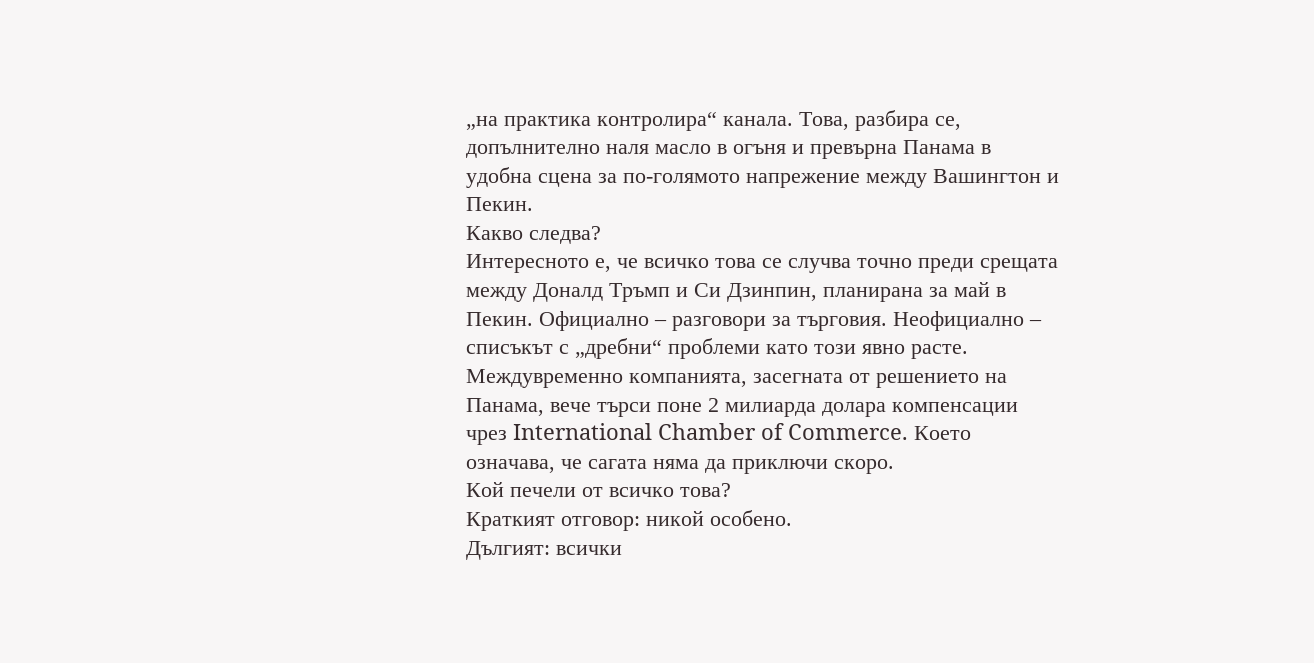„на практика контролира“ канала. Това, разбира се, допълнително наля масло в огъня и превърна Панама в удобна сцена за по-голямото напрежение между Вашингтон и Пекин.
Какво следва?
Интересното е, че всичко това се случва точно преди срещата между Доналд Тръмп и Си Дзинпин, планирана за май в Пекин. Официално – разговори за търговия. Неофициално – списъкът с „дребни“ проблеми като този явно расте.
Междувременно компанията, засегната от решението на Панама, вече търси поне 2 милиарда долара компенсации чрез International Chamber of Commerce. Което означава, че сагата няма да приключи скоро.
Кой печели от всичко това?
Краткият отговор: никой особено.
Дългият: всички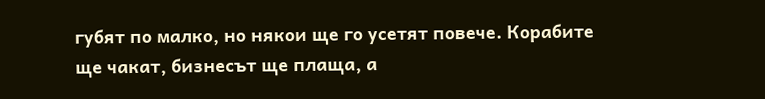губят по малко, но някои ще го усетят повече. Корабите ще чакат, бизнесът ще плаща, а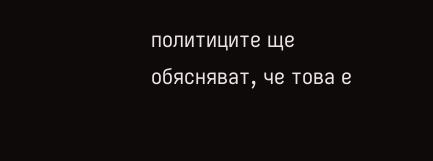политиците ще обясняват, че това е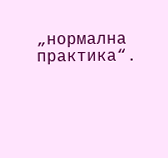„нормална практика“.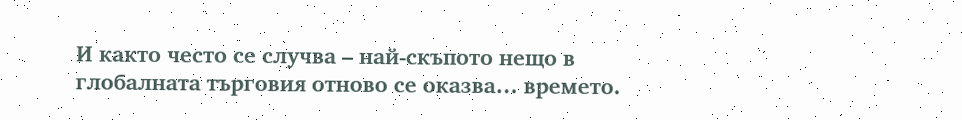И както често се случва – най-скъпото нещо в глобалната търговия отново се оказва… времето.